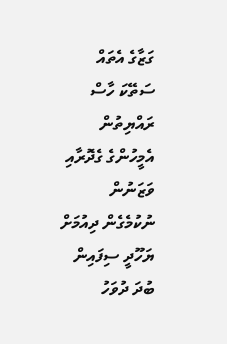ގަޒާގެ އެތައް ސަތޭކަ ހާސް ރައްޔިތުން އެމީހުންގެ ގެދޮރާއި ވަޒަނުން ނުކުމެގެން ދިއުމަށް ޔަހޫދީ ސިފައިން ބުދަ ދުވަހު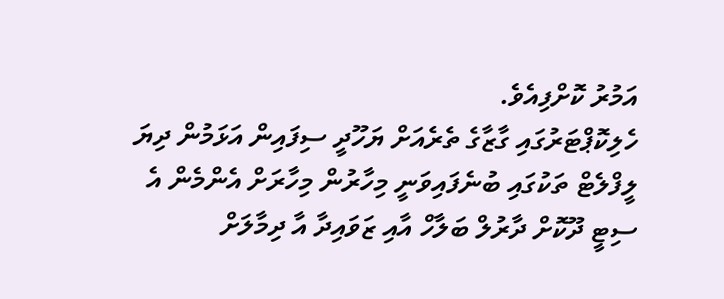އަމުރު ކޮށްފިއެވެ.
ހެލިކޮޕްޓަރުގައި ގާޒާގެ ތެރެއަށް ޔަހޫދީ ސިފައިން އަޅަމުން ދިޔަ ލީފްލެޓް ތަކުގައި ބުނެފައިވަނީ މިހާރުން މިހާރަށް އެންމެން އެ ސިޓީ ދޫކޮށް ދާރުލް ބަލާހް އާއި ޒަވައިދާ އާ ދިމާލަށް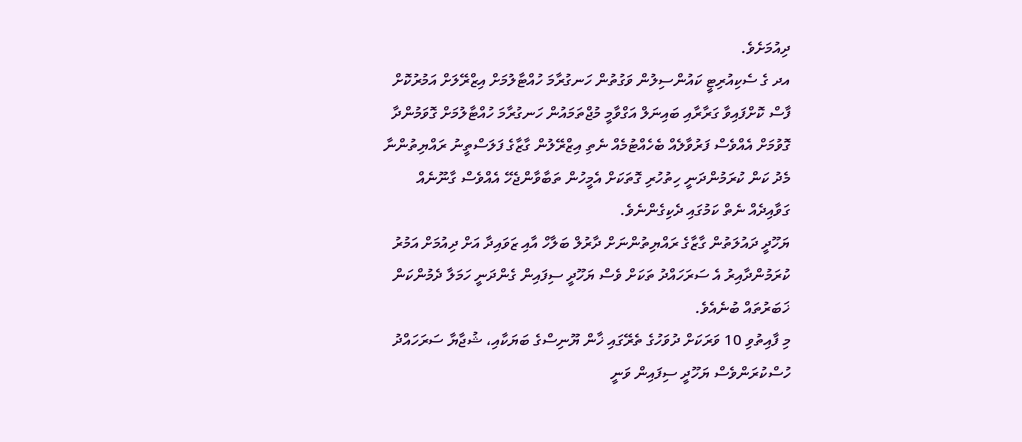ދިއުމަށެވެ.
އދ ގެ ސެކިއުރިޓީ ކައުންސިލުން ވަގުތުން ހަނގުރާމަ ހުއްޓާލުމަށް އިޒްރޭލަށް އަމުރުކޮށް ފާސް ކޮށްފައިވާ ގަރާރާއި ބައިނަލް އަގްވާމީ މުޖްތަމައުން ހަނގުރާމަ ހުއްޓާލުމަށް ގޮވަމުންދާ ގޮވުމަށް އެއްވެސް ފަރުވާލެއް ބެހެއްޓުމެއް ނެތި އިޒްރޭލުން ގާޒާގެ ފަލަސްތީނު ރައްޔިތުންނާ މެދު ކަން ކުރަމުންދަނީ ހިތުހުރި ގޮތަކަށް އެމީހުން ތަބާވާންޖެހޭ އެއްވެސް ގާނޫނެއް ގަވާއިދެއް ނެތް ކަމުގައި ދެކިގެންނެވެ.
ޔަހޫދީ ދައުލަތުން ގާޒާގެ ރައްޔިތުންނަށް ދާރުލް ބަލާހް އާއި ޒަވައިދާ އަށް ދިއުމަށް އަމުރު ކުރަމުންދާއިރު އެ ސަރަހައްދު ތަކަށް ވެސް ޔަހޫދީ ސިފައިން ގެންދަނީ ހަމަލާ ދެމުންކަން ޚަބަރުތައް ބުނެއެވެ.
މި ފާއިތުވި 10 ވަރަކަށް ދުވަހުގެ ތެރޭގައި ޚާން ޔޫނިސްގެ ބަޔަކާއި، ޝުޖާޔާ ސަރަހައްދު ހުސްކުރަންވެސް ޔަހޫދީ ސިފައިން ވަނީ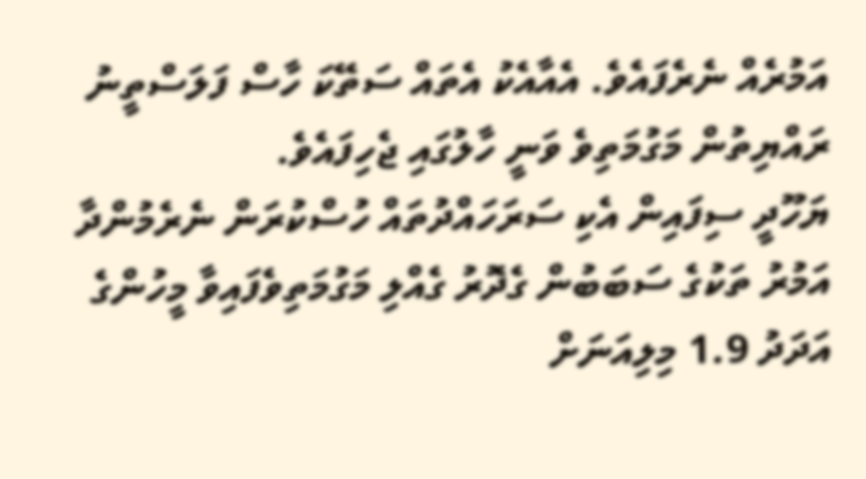އަމުރެއް ނެރެފައެވެ. އެއާއެކު އެތައް ސަތޭކަ ހާސް ފަލަސްތީނު ރައްޔިތުން މަގުމަތިވެ ވަނީ ހާލުގައި ޖެހިފައެވެ.
ޔަހޫދީ ސިފައިން އެކި ސަރަހައްދުތައް ހުސްކުރަން ނެރެމުންދާ އަމުރު ތަކުގެ ސަބަބުން ގެދޮރު ގެއްލި މަގުމަތިވެފައިވާ މީހުންގެ އަދަދު 1.9 މިލިއަނަށް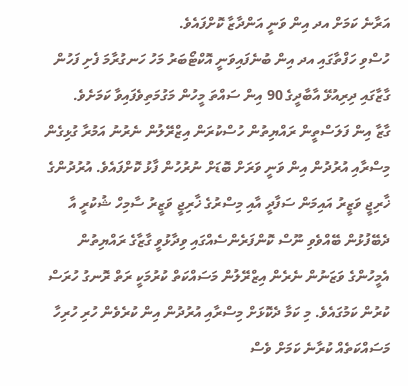އަރާނެ ކަމަށް އދ އިން ވަނީ އަންދާޒާ ކޮށްފައެވެ.
ހުސްވި ހަފްތާގައި އދ އިން ބުނެފައިވަނީ އޮކްޓޯބަރު މަހު ހަނގުރާމަ ފެށި ފަހުން ގާޒާގައި ދިރިއުޅޭ އާބާދީގެ 90 އިން ސައްތަ މީހުން މަގުމަތިވެފައިވާ ކަމަށެވެ.
ގާޒާ އިން ފަލަސްތީން ރައްޔިތުން ހުސްކުރަން އިޒްރޭލުން ނެރުނު އަމުރާ ގުޅިގެން މިސްރާއި އުރުދުން އިން ވަނީ ވަރަށް ބޮޑަށް ނުރުހުން ފާޅު ކޮށްފައެވެ. އުރުދުންގެ ޚާރިޖީ ވަޒީރު އައިމަން ސަފާދީ އާއި މިސްރުގެ ޚާރިޖީ ވަޒީރު ސާމިހް ޝުކުރީ އާ ދެބޭފުޅުން ބޭއްވެވި ނޫސް ކޮންފަރެންސެއްގައި ވިދާޅުވީ ގާޒާގެ ރައްޔިތުން އެމީހުންގެ ވަޒަނުން ނެރެން އިޒްރޭލުން މަސައްކަތް ކުރުމަކީ ރަތް ރޮނގު ހުރަސް ކުރުން ކަމުގައެވެ. މި ކަމާ ދެކޮޅަށް މިސްރާއި އުރުދުން އިން ކުރެވެން ހުރި ހުރިހާ މަސައްކަތެއް ކުރާނެ ކަމަށް ވެސް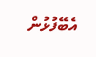އެބޭފުޅުން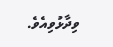ވިދާޅުވިއެވެ.